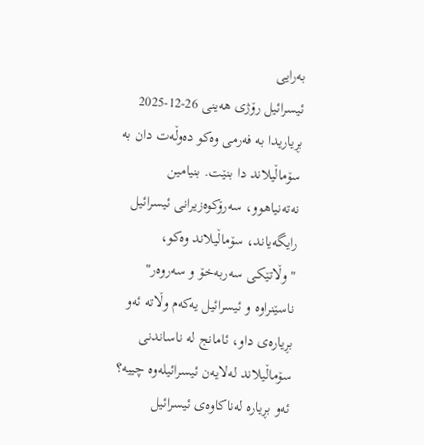بەرایی
ئیسرائیل رۆژی هەینی 26-12-2025 بڕیاریدا بە فەرمی وەکو دەوڵەت دان بە سۆماڵیلاند دا بنێت. بنیامین نەتەنیاهوو، سەرۆکوەزیرانی ئیسرائیل رایگەیاند، سۆماڵیلاند وەکو، "وڵاتێکی سەربەخۆ و سەروەر" ناسێنراوە و ئیسرائیل یەکەم وڵاتە ئەو بڕیارەی داو، ئامانج لە ناساندنی سۆماڵیلاند لەلایەن ئیسرائیلەوە چییە؟ ئەو بڕیارە لەناکاوەی ئیسرائیل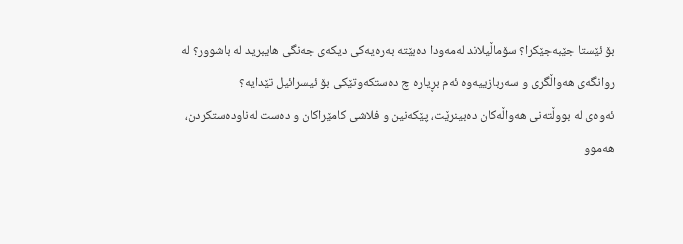بۆ ئێستا جێبەجێکرا؟ سۆماڵیلاند لەمەودا دەبێتە بەرەیەکی دیکەی جەنگی هایبرید لە باشوور؟ لە روانگەی هەواڵگری و سەربازییەوە ئەم بڕیارە چ دەستکەوتێکی بۆ ئیسرائیل تێدایە؟
ئەوەی لە بووڵتەنی هەواڵەکان دەبینرێت، پێکەنین و فلاشی کامێراکان و دەست لەناودەستکردن، هەموو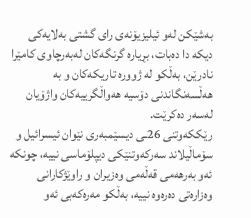بەشێکن لەو ئیلیزیۆنەی رای گشتی بەلایەکی دیکە دا دەبات، بڕیارە گرنگەکان لەبەرچاوی کامێرا نادرێن، بەڵکو لە ژوورە تاریکەکان و بە هەڵسەنگاندنی دۆسیە هەواڵگرییەکان واژۆیان لەسەر دەکرێت.
رێککەوتنی 26ـی دیسێمبەری نێوان ئیسرائیل و سۆماڵیلاند سەرکەوتنێکی دیپلۆماسی نییە، چونکە ئەو بەرهەمی قەڵەمی وەزیران و راوێژکارانی وەزارەتی دەرەوە نییە، بەڵکو مەرەکەبی ئەو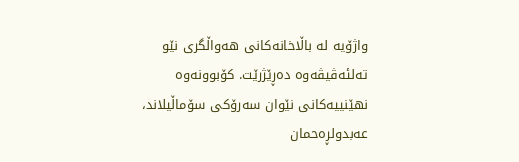واژۆیە لە باڵاخانەکانی هەواڵگری نێو تەلئەڤیڤەوە دەڕێژرێت. کۆبوونەوە نهێنییەکانی نێوان سەرۆکی سۆماڵیلاند، عەبدولڕەحمان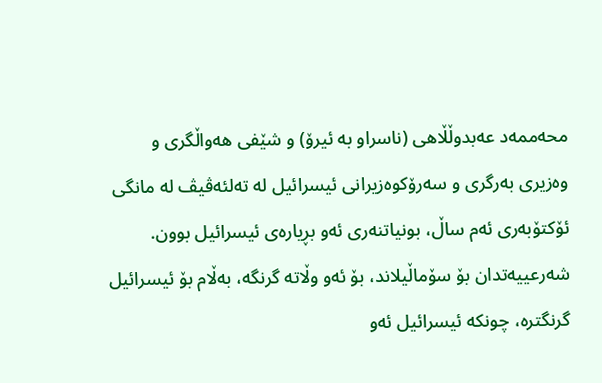محەممەد عەبدوڵڵاهی (ناسراو بە ئیرۆ) و شێفی هەواڵگری و وەزیری بەرگری و سەرۆکوەزیرانی ئیسرائیل لە تەلئەڤیڤ لە مانگی ئۆکتۆبەری ئەم ساڵ، بونیاتنەری ئەو بڕیارەی ئیسرائیل بوون.
شەرعییەتدان بۆ سۆماڵیلاند، بۆ ئەو وڵاتە گرنگە، بەڵام بۆ ئیسرائیل گرنگترە، چونکە ئیسرائیل ئەو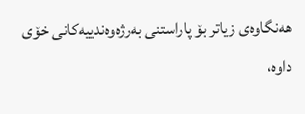هەنگاوەی زیاتر بۆ پاراستنی بەرژەوەندییەکانی خۆی داوە،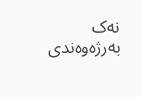نەک بەرژەوەندی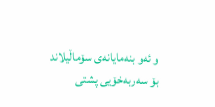و ئەو بنەمایانەی سۆماڵیلاند بۆ سەربەخۆیی پشتی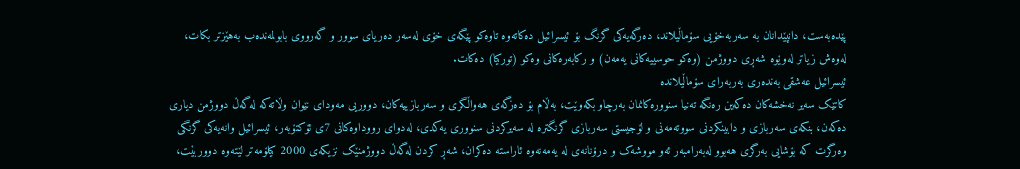پێدەبەست، دانپێدانان بە سەربەخۆیی سۆماڵیلاند، دەرگەیەکی گرنگ بۆ ئیسرائیل دەکاتەوە تاوەکو پێگەی خۆی لەسەر دەریای سوور و گەرووی بابولمەندەب بەهێزتر بکات، لەوەش زیاتر لەوێوە شەڕی دووژمن (وەکو حوسییەکانی یەمەن) و رکابەرەکانی وەکو (تورکیا) دەکات.
ئیسرائیل عەشقی بەندەری بەربەرای سۆماڵیلاندە
کاتێک سەیر نەخشەکان دەکەین رەنگە تەنیا سنوورەکانمان بەرچاو بکەوێت، بەڵام بۆ دەزگەی هەواڵگری و سەربازییەکان، دووریی مەودای نێوان وڵاتەکە لەگەڵ دووژمن دیاری دەکەن، بنکەی سەربازی و دابینکردنی سووتەمەنی و لۆجیستی سەربازی گرنگترە لە سەیرکردنی سنووری یەکدی، لەدوای رووداوەکانی 7ی ئۆکتۆبەر، ئیسرائیل وانەیەکی گرنگی وەرگرت کە بۆشایی بەرگری هەبوو لەبەرامبەر ئەو مووشەک و درۆنانەی لە یەمەنەوە ئاراستە دەکران، شەڕ کردن لەگەڵ دووژمنێک نزیکەی 2000 کیلۆمەتر لێتەوە دووربێت،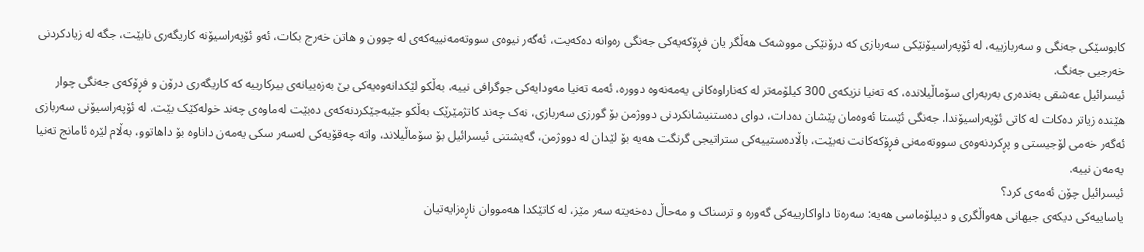کابوسێکی جەنگی و سەربازییە، لە ئۆپەراسیۆنێکی سەربازی کە درۆنێکی مووشەک هەڵگر یان فڕۆکەیەکی جەنگی رەوانە دەکەیت، ئەگەر نیوەی سووتەمەنییەکەی لە چوون و هاتن خەرج بکات، ئەو ئۆپەراسیۆنە کاریگەری نابێت، جگە لە زیادکردنی خەرجیی جەنگ.
ئیسرائیل عەشقی بەندەری بەربەرای سۆماڵیلاندە، کە تەنیا نزیکەی 300 کیلۆمەتر لە کەناراوەکانی یەمەنەوە دوورە، ئەمە تەنیا مەودایەکی جوگرافی نییە، بەڵکو لێکدانەوەیەکی بێ بەزەییانەی بیرکارییە کە کاریگەری درۆن و فڕۆکەی جەنگی چوار هێندە زیاتر دەکات لە کاتی ئۆپەراسیۆندا. جەنگی ئێستا ئەوەمان پێشان دەدات، دوای دەستنیشانکردنی دووژمن بۆ گورزی سەربازی، نەک چەند کاتژمێرێک بەڵکو جێبەجێکردنەکەی دەبێت لەماوەی چەند خولەکێک بێت. لە ئۆپەراسیۆنی سەربازی ئەگەر خەمی لۆجیستی و پڕکردنەوەی سووتەمەنی فڕۆکەکانت نەبێت، باڵادەستییەکی ستراتیجی گرنگت هەیە بۆ لێدان لە دووژمن، گەیشتنی ئیسرائیل بۆ سۆماڵیلاند، واتە چەقۆیەکی لەسەر سکی یەمەن داناوە بۆ داهاتوو، بەڵام لێرە ئامانج تەنیا یەمەن نییە.
ئیسرائیل چۆن ئەمەی کرد؟
یاساییەکی دیکەی جیهانی هەواڵگری و دیپلۆماسی هەیە: سەرەتا داواکارییەکی گەورە و ترسناک و مەحاڵ دەخەیتە سەر مێز، لە کاتێکدا هەمووان ناڕەزایەتیان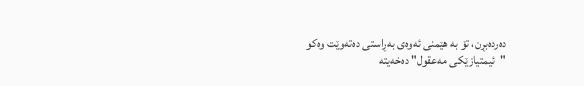دەردەبڕن، تۆ بە هێمنی ئەوەی بەڕاستی دەتەوێت وەکو "ئیمتیازێکی مەعقول" دەخەیتە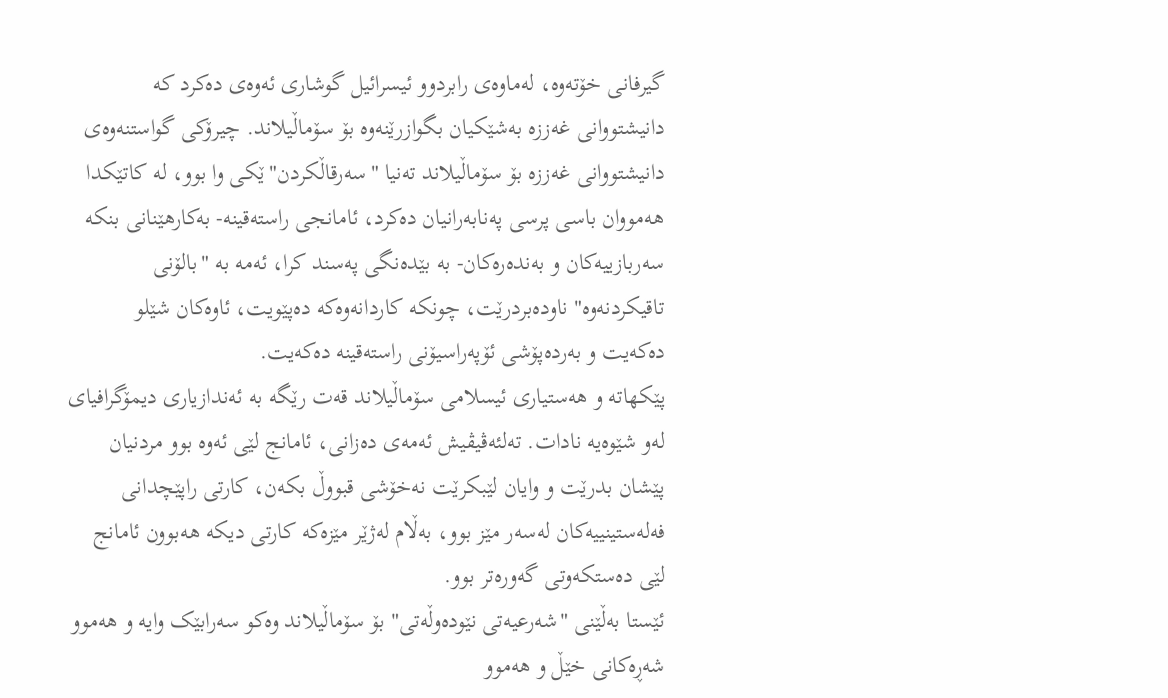گیرفانی خۆتەوە، لەماوەی رابردوو ئیسرائیل گوشاری ئەوەی دەکرد کە دانیشتووانی غەززە بەشێکیان بگوازرێنەوە بۆ سۆماڵیلاند. چیرۆکی گواستنەوەی دانیشتووانی غەززە بۆ سۆماڵیلاند تەنیا "سەرقاڵکردن"ێکی وا بوو، لە کاتێکدا هەمووان باسی پرسی پەنابەرانیان دەکرد، ئامانجی راستەقینە- بەکارهێنانی بنکە سەربازییەکان و بەندەرەکان- بە بێدەنگی پەسند کرا، ئەمە بە "بالۆنی تاقیکردنەوە" ناودەبردرێت، چونکە کاردانەوەکە دەپێویت، ئاوەکان شێلو دەکەیت و بەردەپۆشی ئۆپەراسیۆنی راستەقینە دەکەیت.
پێکهاتە و هەستیاری ئیسلامی سۆماڵیلاند قەت رێگە بە ئەندازیاری دیمۆگرافیای لەو شێوەیە نادات. تەلئەڤیڤیش ئەمەی دەزانی، ئامانج لێی ئەوە بوو مردنیان پێشان بدرێت و وایان لێبکرێت نەخۆشی قبووڵ بکەن، کارتی راپێچدانی فەلەستینییەکان لەسەر مێز بوو، بەڵام لەژێر مێزەکە کارتی دیکە هەبوون ئامانج لێی دەستکەوتی گەورەتر بوو.
ئێستا بەڵێنی "شەرعیەتی نێودەوڵەتی" بۆ سۆماڵیلاند وەکو سەرابێک وایە و هەموو شەڕەکانی خێڵ و هەموو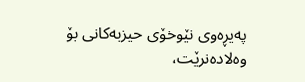پەیڕەوی نێوخۆی حیزبەکانی بۆ وەلادەنرێت،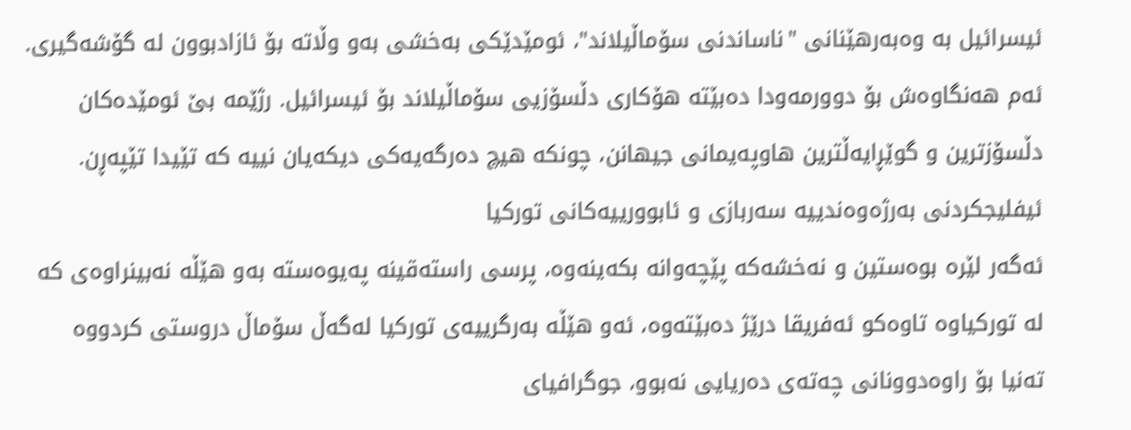ئیسرائیل بە وەبەرهێنانی "ناساندنی سۆماڵیلاند"، ئومێدێکی بەخشی بەو وڵاتە بۆ ئازادبوون لە گۆشەگیری. ئەم هەنگاوەش بۆ دوورمەودا دەبێتە هۆکاری دڵسۆزیی سۆماڵیلاند بۆ ئیسرائیل. رژێمە بێ ئومێدەکان دڵسۆزترین و گوێڕایەڵترین هاوپەیمانی جیهانن، چونکە هیچ دەرگەیەکی دیکەیان نییە کە تێیدا تێپەڕن.
ئیفلیجکردنی بەرژەوەندییە سەربازی و ئابوورییەکانی تورکیا
ئەگەر لێرە بوەستین و نەخشەکە پێچەوانە بکەینەوە، پرسی راستەقینە پەیوەستە بەو هێڵە نەبینراوەی کە لە تورکیاوە تاوەکو ئەفریقا درێژ دەبێتەوە، ئەو هێڵە بەرگرییەی تورکیا لەگەڵ سۆماڵ دروستی کردووە تەنیا بۆ راوەدوونانی چەتەی دەریایی نەبوو، جوگرافیای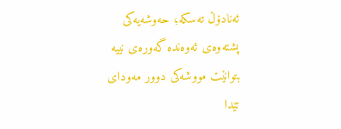ئەنادۆڵ تەسکە؛ حەوشەیەکی پشتەوەی ئەوەندە گەورەی نییە بتوانێت مووشەکی دوور مەودای تێدا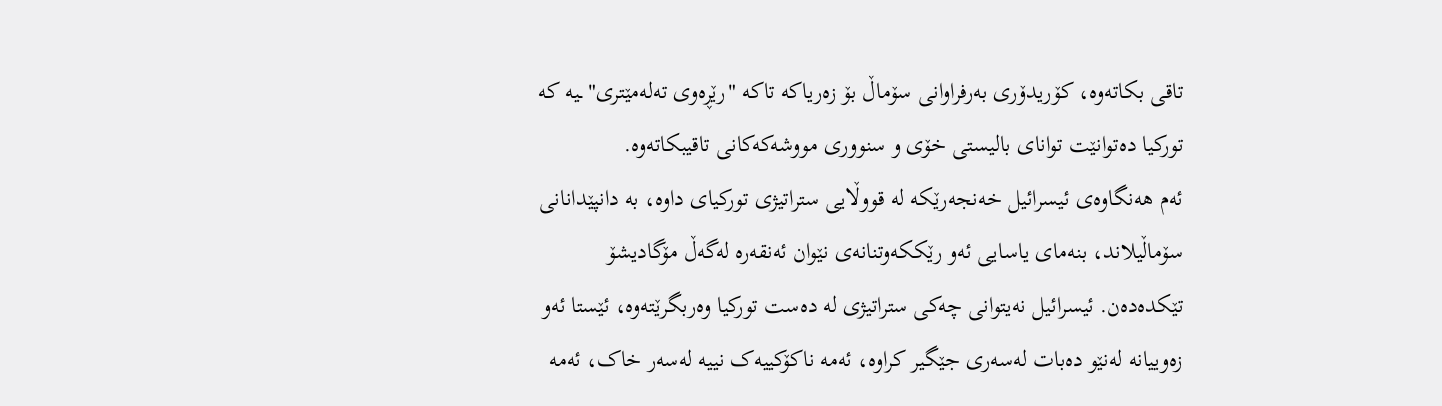تاقی بکاتەوە، کۆریدۆری بەرفراوانی سۆماڵ بۆ زەریاکە تاکە "رێڕەوی تەلەمێتری"ـیە کە تورکیا دەتوانێت توانای بالیستی خۆی و سنووری مووشەکەکانی تاقیبکاتەوە.
ئەم هەنگاوەی ئیسرائیل خەنجەرێکە لە قووڵایی ستراتیژی تورکیای داوە، بە دانپێدانانی سۆماڵیلاند، بنەمای یاسایی ئەو رێککەوتنانەی نێوان ئەنقەرە لەگەڵ مۆگادیشۆ تێکدەدەن. ئیسرائیل نەیتوانی چەکی ستراتیژی لە دەست تورکیا وەربگرێتەوە، ئێستا ئەو زەوییانە لەنێو دەبات لەسەری جێگیر کراوە، ئەمە ناکۆکییەک نییە لەسەر خاک، ئەمە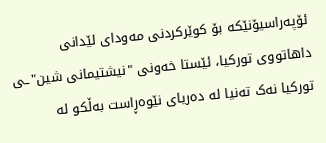ئۆپەراسیۆنێکە بۆ کوێرکردنی مەودای لێدانی داهاتووی تورکیا، ئێستا خەونی "نیشتیمانی شین"ـی تورکیا نەک تەنیا لە دەریای نێوەڕاست بەڵکو لە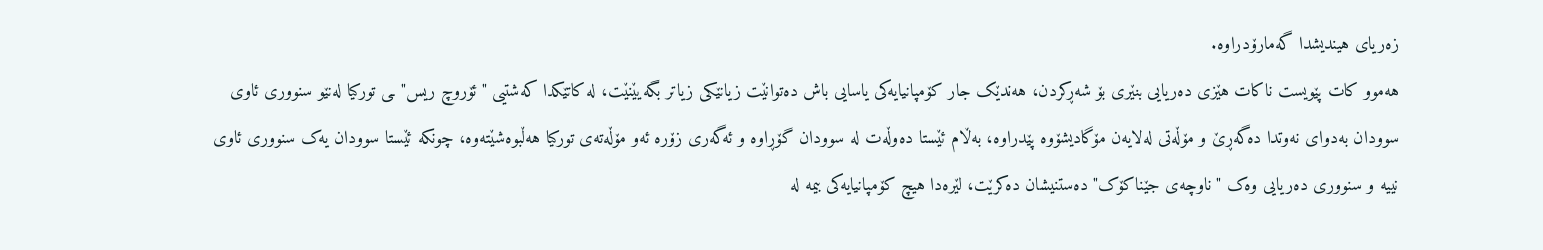زەریای هیندیشدا گەمارۆدراوە.
هەموو کات پێویست ناکات هێزی دەریایی بنێری بۆ شەڕکردن، هەندێک جار کۆمپانیایەکی یاسایی باش دەتوانێت زیانێکی زیاتر بگەیێنێت، لە کاتێکدا کەشتیی "ئۆروچ ریس"ـی تورکیا لەنێو سنووری ئاوی سوودان بەدوای نەوتدا دەگەڕێ و مۆڵەتی لەلایەن مۆگادیشۆوە پێدراوە، بەڵام ئێستا دەوڵەت لە سوودان گۆڕاوە و ئەگەری زۆرە ئەو مۆڵەتەی تورکیا هەڵبوەشێتەوە، چونکە ئێستا سوودان یەک سنووری ئاوی نییە و سنووری دەریایی وەک "ناوچەی جێناکۆک" دەستنیشان دەکرێت، لێرەدا هیچ کۆمپانیایەکی بیمە لە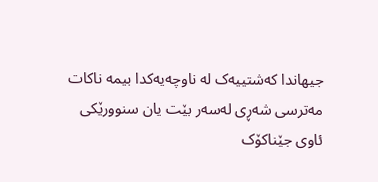جیهاندا کەشتییەک لە ناوچەیەکدا بیمە ناکات مەترسی شەڕی لەسەر بێت یان سنوورێکی ئاوی جێناکۆک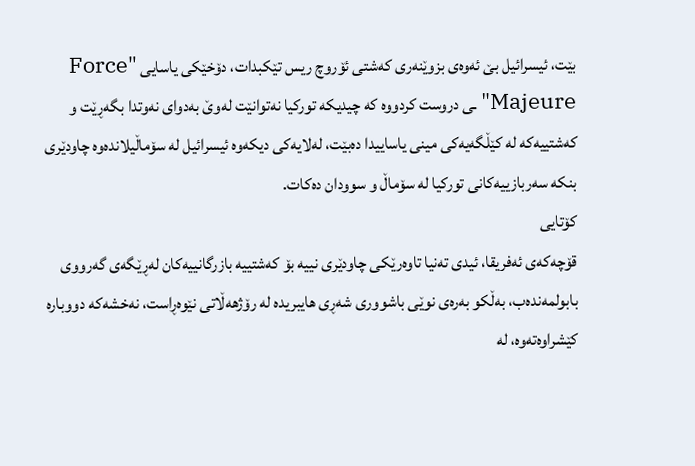بێت، ئیسرائیل بێ ئەوەی بزوێنەری کەشتی ئۆروچ ریس تێکبدات، دۆخێکی یاسایی "Force Majeure" ـی دروست کردووە کە چیدیکە تورکیا نەتوانێت لەوێ بەدوای نەوتدا بگەڕێت و کەشتییەکە لە کێڵگەیەکی مینی یاساییدا دەبێت، لەلایەکی دیکەوە ئیسرائیل لە سۆماڵیلاندەوە چاودێری بنکە سەربازییەکانی تورکیا لە سۆماڵ و سوودان دەکات.
کۆتایی
قۆچەکەی ئەفریقا، ئیدی تەنیا تاوەرێکی چاودێری نییە بۆ کەشتییە بازرگانییەکان لەڕێگەی گەرووی بابولمەندەب، بەڵکو بەرەی نوێی باشووری شەڕی هایبریدە لە رۆژهەڵاتی نێوەڕاست، نەخشەکە دووبارە کێشراوەتەوە، لە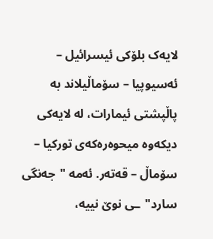لایەک بلۆکی ئیسرائیل – ئەسیوپیا – سۆماڵیلاند بە پاڵپشتی ئیمارات، لە لایەکی دیکەوە میحوەرەکەی تورکیا – سۆماڵ – قەتەر. ئەمە "جەنگی سارد"ـی نوێ نییە،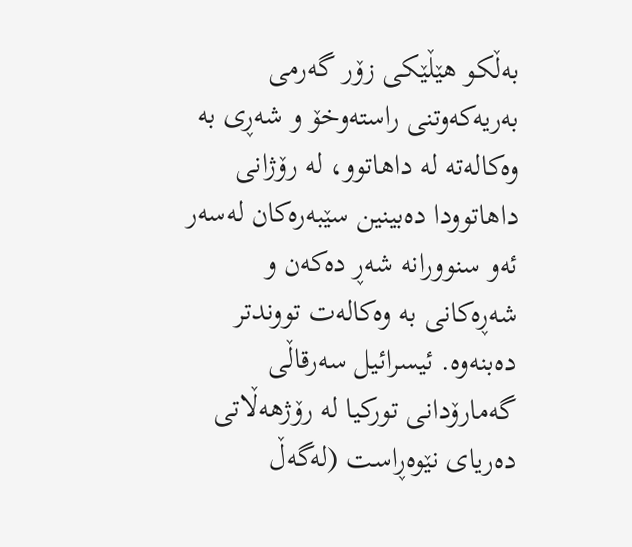بەڵکو هێڵێکی زۆر گەرمی بەریەکەوتنی راستەوخۆ و شەڕی بە وەکالەتە لە داهاتوو، لە رۆژانی داهاتوودا دەبینین سێبەرەکان لەسەر ئەو سنوورانە شەڕ دەکەن و شەڕەکانی بە وەکالەت تووندتر دەبنەوە. ئیسرائیل سەرقاڵی گەمارۆدانی تورکیا لە رۆژهەڵاتی دەریای نێوەڕاست (لەگەڵ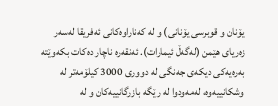یۆنان و قوبرسی یۆنانی) و لە کەناراوەکانی ئەفریقا لەسەر زەریای هێمن (لەگەڵ ئیمارات). ئەنقەرە ناچار دەکات بکەوێتە بەرەیەکی دیکەی جەنگی لە دووری 3000 کیلۆمەتر لە وشکانییەوە، لەمەودوا لە رێگە بازرگانییەکان و لە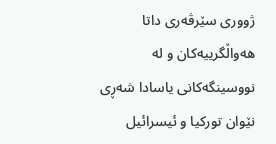ژووری سێرڤەری داتا هەواڵگرییەکان و لە نووسینگەکانی یاسادا شەڕی نێوان تورکیا و ئیسرائیل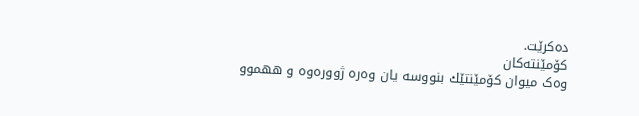دەکرێت.
کۆمێنتەکان
وەک میوان کۆمێنتێك بنووسە یان وەرە ژوورەوە و ههموو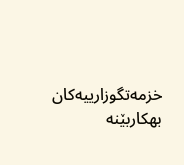خزمەتگوزارییەکان بهكاربێنه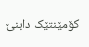کۆمێنتێک دابنێ